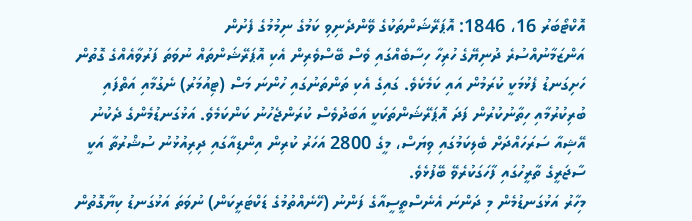އޮކްޓޯބަރު 16، 1846: އޮޕަރޭޝަންތަކުގެ ވޭންދެނިވި ކަމުގެ ނިމުމުގެ ފެށުން
އަންޒަމާނުއްސުރެ ދުނިޔޭގެ ހުރިހާ ހިސާބެއްގައި ވެސް ބޭސްވެރިން އެކި އޮޕަރޭޝަންތައް ނުވަތަ ފަރުވާއެއްގެ ގޮތުން ހަށިގަނޑު ފެޅުމަކީ ކުރަމުން އައި ކަމެކެވެ. ގައިގެ އެކި ތަންތަނުގައި ހުންނަ މަސް (ޓިއުމަރު) ނެގުމާއި އަތްފައި ބުރިކުރުމާއި ހިތާނުކުރުން ފަދަ އޮޕަރޭޝަންތަކަކީ އަބަދުވެސް ކުރަންޖެހުނު ކަންކަމެވެ. އަޅުގަނޑުމެންގެ ދެކުނު އޭޝިއާ ސަރަހައްދަށް ބެލިކަމުގައި ވިޔަސް، މީގެ 2800 އަހަރު ކުރިން އިންޑިއާގައި ދިރިއުޅުނު ސުޝްރުތާ އަކީ ސާޖަރީގެ ތާރީހުގައި ފާހަގަކުރެވޭ ބޭފުޅެވެ.
މިހާރު އަޅުގަނޑުމެން މި ދަންނަ އެނެސްތީސީއާގެ ފަންނު (ހޭނެއްތުމުގެ ޑަކްޓަރީކަން) ނުވަތަ އަޅުގަނޑު ކިޔާގޮތުން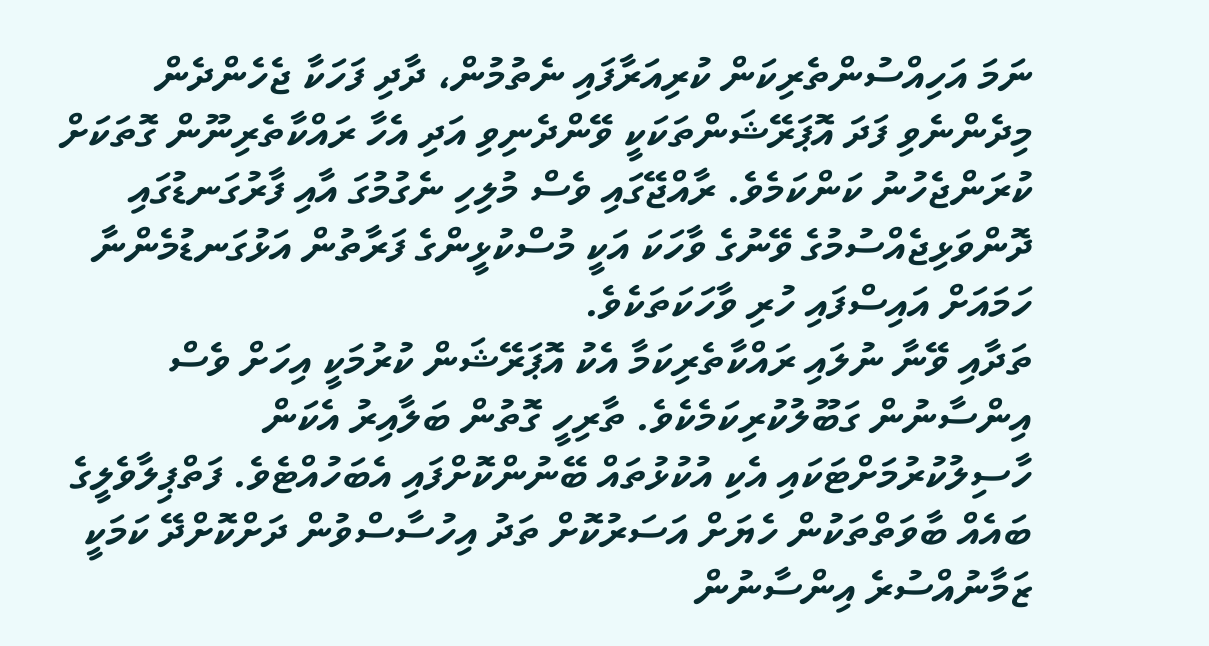ނަމަ އަހިއްސުންތެރިކަން ކުރިއަރާފައި ނެތުމުން، ދާދި ފަހަކާ ޖެހެންދެން މިދެންނެވި ފަދަ އޮޕަރޭޝަންތަކަކީ ވޭންދެނިވި އަދި އެހާ ރައްކާތެރިނޫން ގޮތަކަށް ކުރަންޖެހުނު ކަންކަމެވެ. ރާއްޖޭގައި ވެސް މުލިހި ނެގުމުގަ އާއި ފާރުގަނޑުގައި ދޮންވަޅިޖެއްސުމުގެ ވޭނުގެ ވާހަކަ އަކީ މުސްކުޅީންގެ ފަރާތުން އަޅުގަނޑުމެންނާ ހަމައަށް އައިސްފައި ހުރި ވާހަކަތަކެވެ.
ތަދާއި ވޭނާ ނުލައި ރައްކާތެރިކަމާ އެކު އޮޕަރޭޝަން ކުރުމަކީ އިހަށް ވެސް އިންސާނުން ގަބޫލުކުރިކަމެކެވެ. ތާރިހީ ގޮތުން ބަލާއިރު އެކަން ހާސިލުކުރުމަށްޓަކައި އެކި އުކުޅުތައް ބޭނުންކޮށްފައި އެބަހުއްޓެވެ. ފަތްޕިލާވެލީގެ ބައެއް ބާވަތްތަކުން ހެޔަށް އަސަރުކޮށް ތަދު އިހުސާސްވުން ދަށްކޮށްދޭ ކަމަކީ ޒަމާނުއްސުރެ އިންސާނުން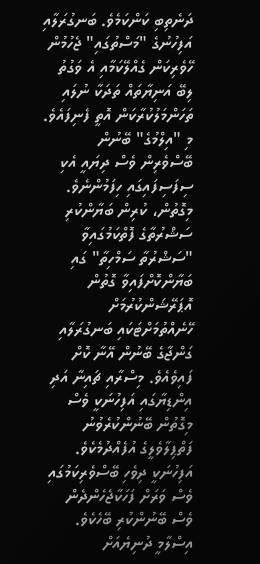ދަނެތިބި ކަންކަމެވެ. ބަނގުރަލާއި އަފިހުނުގެ "މަސްތުގައި" ޖެހުމުން ހޭވެރިކަން ގެއްލޭކަމާއި އެ ވަގުތު ލިބޭ އަނިޔާތައް ތަދަކާ ނުލައި ތަހަންމަލުކުރާކަން އޮތީ ފެނިފައެވެ.
މި "އިލްމުގެ" ބޭނުން ބޭސްވެރިން ވެސް ދިޔައީ އެކި ސިފަސިފައިގައި ހިފަމުންނެވެ. މިގޮތުން، ކުރިން ބަޔާންކުރި ސަޝްރުތާގެ ފޮތްކަމުގައިވާ "ސަޝްރުތާ ސަމްހިތާ" ގައި ބަޔާންކޮށްފައިވާ ގޮތުން އޮޕަރޭޝަންކުރުމަށް ހޭނެއްތުމަށްޓަކައި ބަނގުރަލާއި ގަންޖާގެ ބޭނުން އޭނާ ކޮށް ފައިވެއެވެ. މިސްރާއި ޗައިނާ އަދި އިންޑިޔާގައި އަފިހުނަކީ ވެސް މިގޮތުން ބޭނުންކުރެވުނު ފަތްޕިލާވެލީގެ އުފެއްދުމެކެވެ. އަފިހުނަކީ ދިވެހި ބޭސްވެރިކަމުގައި ވެސް ވަރަށް ފަހަކާޖެހެންދެން ވެސް ބޭނުންކުރި ބޭހެކެވެ.
އިސްލާމީ ދުނިޔެއަށް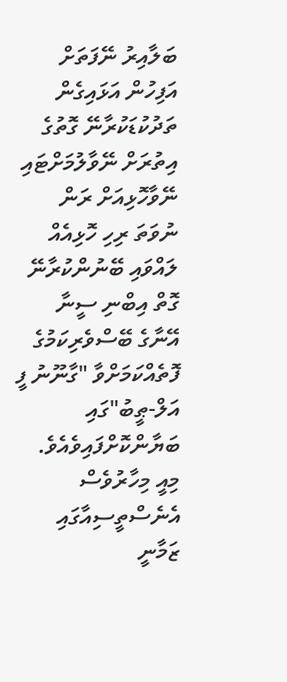ބަލާއިރު ނޭފަތަށް އަފިހުން އަޅައިގެން ތަދުކުޑަކުރާނޭ ގޮތުގެ އިތުރަށް ނޭވާލުމަށްޓައި ނޭވާހޮޅިއަށް ރަން ނުވަތަ ރިހި ހޮޅިއެއް ލައްވައި ބޭނުންކުރާނޭ ގޮތް އިބްނި ސީނާ އޭނާގެ ބޭސްވެރިކަމުގެ ފޮތެއްކަމަށްވާ "ގާނޫނު ފީ އަލް-ޠީބު"ގައި ބަޔާންކޮށްފައިވެއެވެ. މިއީ މިހާރުވެސް އެނެސްތީސިއާގައި ޒަމާނީ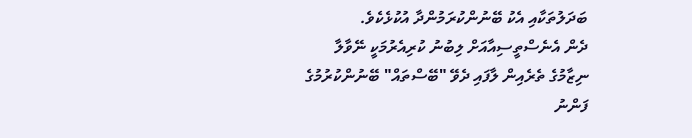ބަދަލުތަކާއި އެކު ބޭނުންކުރަމުންދާ އުކުޅެކެވެ.
ދެން އެނެސްތީސިއާއަށް ލިބުނު ކުރިއެރުމަކީ ނޭވާލާ ނިޒާމުގެ ތެރެއިން ލާފައި ދެވޭ "ބޭސްތައް" ބޭނުންކުރުމުގެ ފަންނު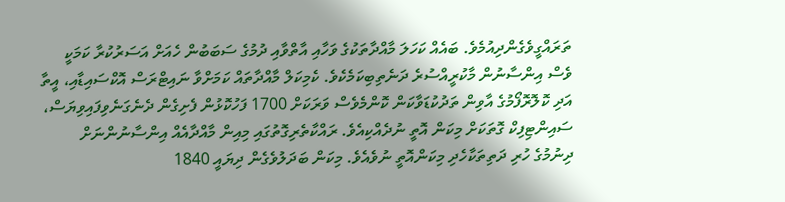ތަރައްގީވެގެންދިއުމެވެ. ބައެއް ކަހަލަ މާއްދާތަކުގެ ވަހާއި އާތްވާއި ދުމުގެ ސަބަބުން ހެއަށް އަސަރުކުރާ ކަމަކީ ވެސް އިންސާނުން މާކުރީއްސުރެ ދަނެތިބިކަމެކެވެ. ކެމިކަލް މާއްދާތައް ކަމަށްވާ ނައިޓްރަސް އޮކްސައިޑާއި، އީތާ އަދި ކޮލޮރޮފޯމުގެ އާވިން ތަދުކުޑަވާކަން ކޮންމެވެސް ވަރަކަށް 1700 ފަހުކޮޅުން ފެށިގެން ދެނެގަނެވިފައިވިޔަސް، ސައިންޓިފިކް ގޮތަކަށް މިކަން އޮތީ ނުދެއްކިއެވެ. ރައްކާތެރިގޮތުގައި މިއިން މާއްދާއެއް އިންސާނުންނަށް ދިނުމުގެ ހުރި ދަތިތަކާހެދި މިކަންއޮތީ ނުވެއެވެ. މިކަން ބަދަލުވެގެން ދިޔައީ 1840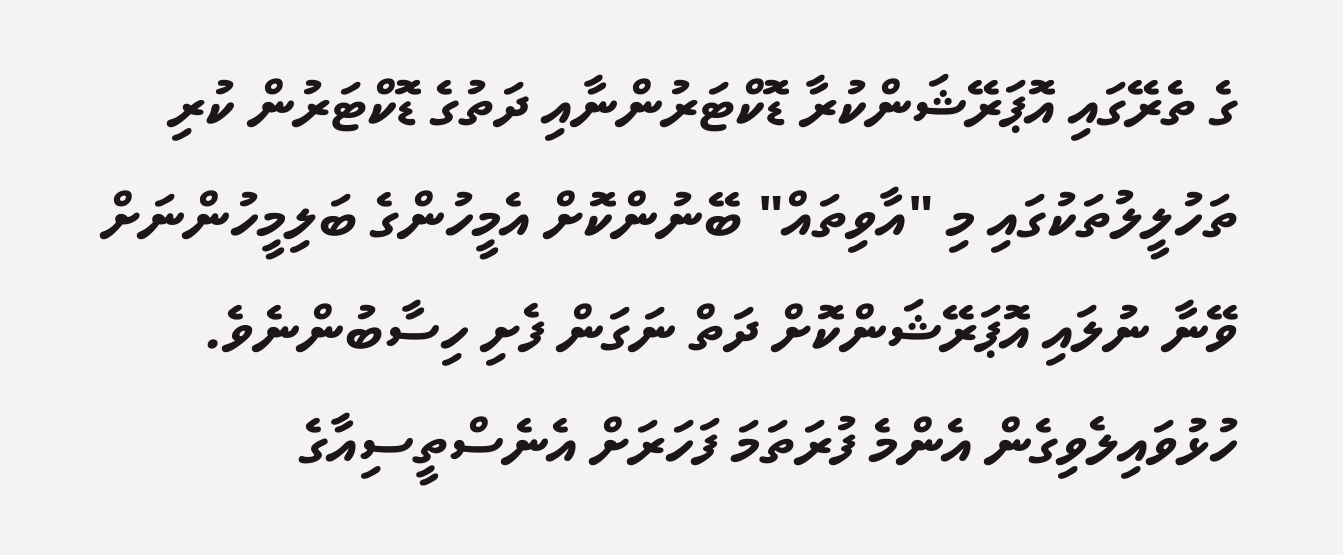ގެ ތެރޭގައި އޮޕަރޭޝަންކުރާ ޑޮކްޓަރުންނާއި ދަތުގެ ޑޮކްޓަރުން ކުރި ތަހުލީލުތަކުގައި މި "އާވިތައް" ބޭނުންކޮށް އެމީހުންގެ ބަލިމީހުންނަށް ވޭނާ ނުލައި އޮޕަރޭޝަންކޮށް ދަތް ނަގަން ފެށި ހިސާބުންނެވެ. ހުޅުވައިލެވިގެން އެންމެ ފުރަތަމަ ފަހަރަށް އެނެސްތީސިއާގެ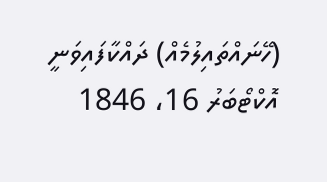(ހޭނައްތައިލުމެއް) ދައްކާފައިވަނީ އޮކްޓޯބަރު 16، 1846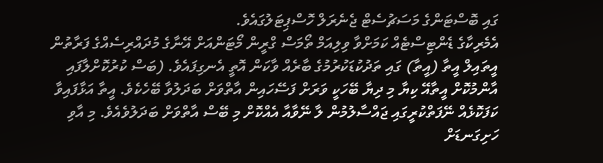ގައި ބޮސްޓަންގެ މަސަޗުސެޓް ޖެނެރަލް ހޮސްޕިޓަލުގައެވެ.
އެމެރިކާގެ ޑެންޓިސްޓެއް ކަމަށްވާ ވިލިއަމް ތޯމަސް ގްރީން މޯޓަންއަށް އޭނާގެ މުދައްރިސެއްގެ ފަރާތުން އީތައިލް އީތާ (އީތާ) ގައި ތަދުކުޑަކުރުމުގެ ބާރެއް ވާކަން އޮތީ އެނގިފައެވެ. (ބަސް ކުރުކޮށްލާފައި އާންމުކޮށް އީތާއޭ ކިޔާ މި ދިޔާ ބޭހަކީ ވަރަށް ފަސޭހައިން އާތްވަށް ބަދަލުވާ ބޭހެކެވެ. އީތާ އަޅާފައިވާ ކަފަކޮޅެއް ނޭފަތްކުރީގައި ޖައްސާލުމުން ލާ ނޭވާއާ އެއްކޮށް މި ބޭސް އާތްވަށް ބަދަލުވެއެވެ. މި އާވި ހަށިގަނޑަށް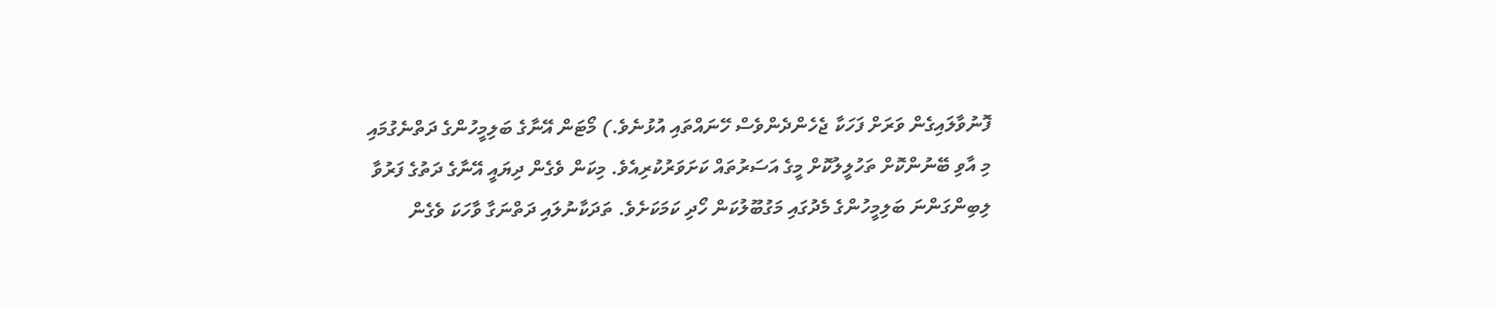ފޮނުވާލައިގެން ވަރަށް ފަހަކާ ޖެހެންދެންވެސް ހޭނައްތައި އުޅުނެވެ.) މޯޓަން އޭނާގެ ބަލިމީހުންގެ ދަތްނެގުމައި މި އާވި ބޭނުންކޮށް ތަހުލީލުކޮށް މީގެ އަސަރުތައް ކަށަވަރުކުރިއެވެ. މިކަން ވެގެން ދިޔައީ އޭނާގެ ދަތުގެ ފަރުވާ ލިބިންގަންނަ ބަލިމީހުންގެ މެދުގައި މަގުބޫލުކަން ހޯދި ކަމަކަށެވެ. ތަދަކާނުލައި ދަތްނަގާ ވާހަކަ ވެގެން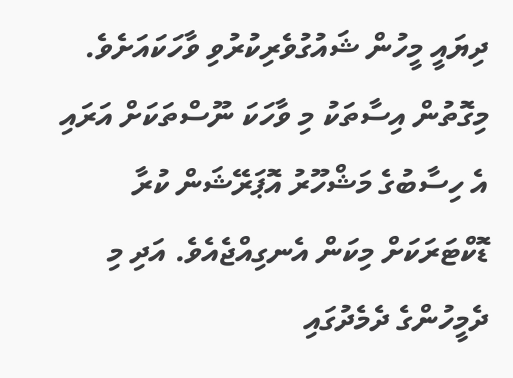ދިޔައީ މީހުން ޝައުގުވެރިކުރުވި ވާހަކައަށެވެ. މިގޮތުން އިސާތަކު މި ވާހަކަ ނޫސްތަކަށް އަރައި އެ ހިސާބުގެ މަޝްހޫރު އޮޕަރޭޝަން ކުރާ ޑޮކްޓަރަކަށް މިކަން އެނގިއްޖެއެވެ. އަދި މި ދެމީހުންގެ ދެމެދުގައި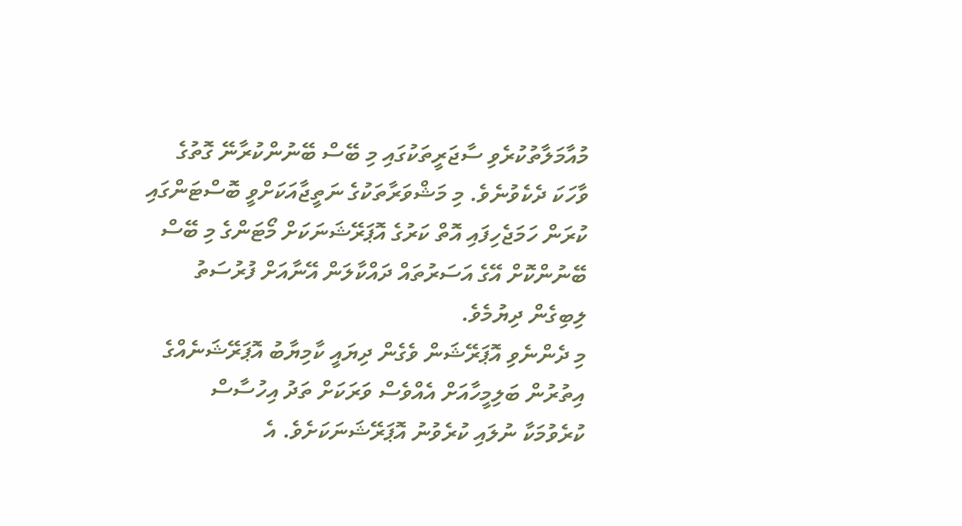މުއާމަލާތުކުރެވި ސާޖަރީތަކުގައި މި ބޭސް ބޭނުންކުރާނޭ ގޮތުގެ ވާހަކަ ދެކެވުނެވެ. މި މަޝްވަރާތަކުގެ ނަތީޖާއަކަށްވީ ބޮސްޓަންގައި ކުރަން ހަމަޖެހިފައި އޮތް ކަރުގެ އޮޕަރޭޝަނަކަށް މޯޓަންގެ މި ބޭސް ބޭނުންކޮށް އޭގެ އަސަރުތައް ދައްކާލަން އޭނާއަށް ފުރުސަތު ލިބިގެން ދިޔުމެވެ.
މި ދެންނެވި އޮޕަރޭޝަން ވެގެން ދިޔައީ ކާމިޔާބު އޮޕަރޭޝަނެއްގެ އިތުރުން ބަލިމީހާއަށް އެއްވެސް ވަރަކަށް ތަދު އިހުސާސް ކުރެވުމަކާ ނުލައި ކުރެވުނު އޮޕަރޭޝަނަކަށެވެ. އެ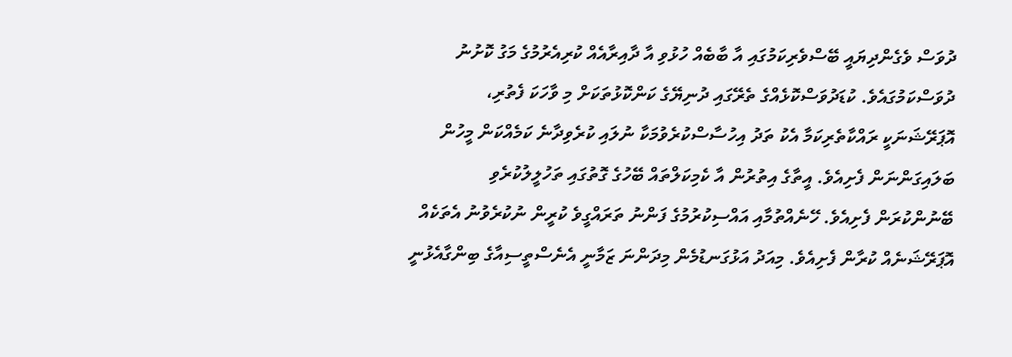ދުވަސް ވެގެންދިޔައީ ބޭސްވެރިކަމުގައި އާ ބާބެއް ހުޅުވި އާ ދާއިރާއެއް ކުރިއެރުމުގެ މަގު ކޮށުނު ދުވަސްކަމުގައެވެ. ކުޑަދުވަސްކޮޅެއްގެ ތެރޭގައި ދުނިޔޭގެ ކަންކޮޅުތަކަށް މި ވާހަކަ ފެތުރި، އޮޕަރޭޝަނަކީ ރައްކާތެރިކަމާ އެކު ތަދު އިހުސާސްކުރެވުމަކާ ނުލައި ކުރެވިދާނެ ކަމެއްކަން މީހުން ބަލައިގަންނަން ފެށިއެވެ. އީތާގެ އިތުރުން އާ ކެމިކަލްތައް ބޭހުގެ ގޮތުގައި ތަހުލީލުކުރެވި ބޭނުންކުރަން ފެށިއެވެ. ހޭނެއްތުމާއި އައްސިކުރުމުގެ ފަންނު ތަރައްގީވެ ކުރީން ނުކުރެވުނު އެތަކެއް އޮޕަރޭޝަނެއް ކުރާން ފެށިއެވެ. މިއަދު އަޅުގަނޑުމެން މިދަންނަ ޒަމާނީ އެނެސްތީސިއާގެ ބިންގާއެޅުނީ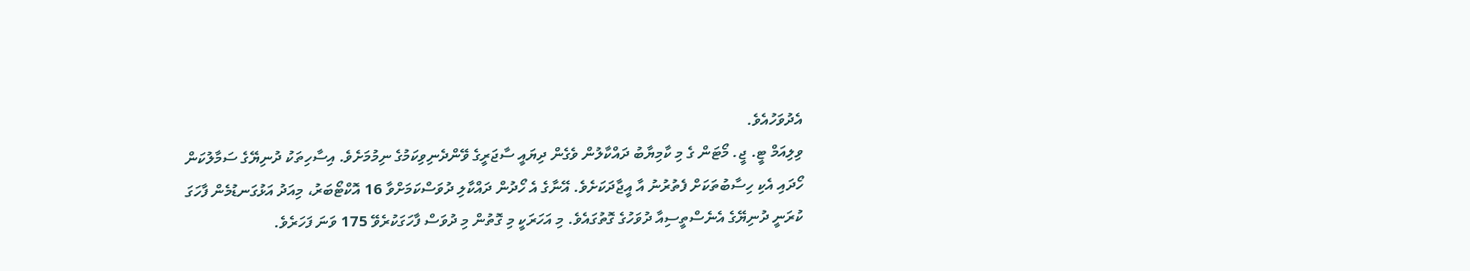އެދުވަހުއެވެ.
ވިލިއަމް ޓީ. ޖީ. މޯޓަން ގެ މި ކާމިޔާބު ދައްކާލުން ވެގެން ދިޔައީ ސާޖަރީގެ ވޭންދެނިވިކަމުގެ ނިމުމަށެވެ. އިސާހިތަކު ދުނިޔޭގެ ސަމާލުކަން ހޯދައި އެކި ހިސާބުތަކަށް ފެތުރުނު އާ އީޖާދަކަށެވެ. އޭނާގެ އެ ހޯދުން ދައްކާލި ދުވަސްކަމަށްވާ 16 އޮކްޓޯބަރު، މިއަދު އަޅުގަނޑުމެން ފާހަގަ ކުރަނީ ދުނިޔޭގެ އެނެސްތީސިއާ ދުވަހުގެ ގޮތުގައެވެ. މި އަހަރަކީ މި ގޮތުން މި ދުވަސް ފާހަގަކުރެވޭ 175 ވަނަ ފަހަރެވެ.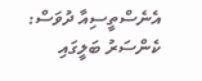އެނެސްތީސިއާ ދުވަސް: ކެންސަރު ބަލީގައި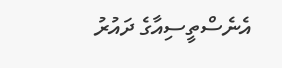އެނެސްތީސިއާގެ ދައުރު